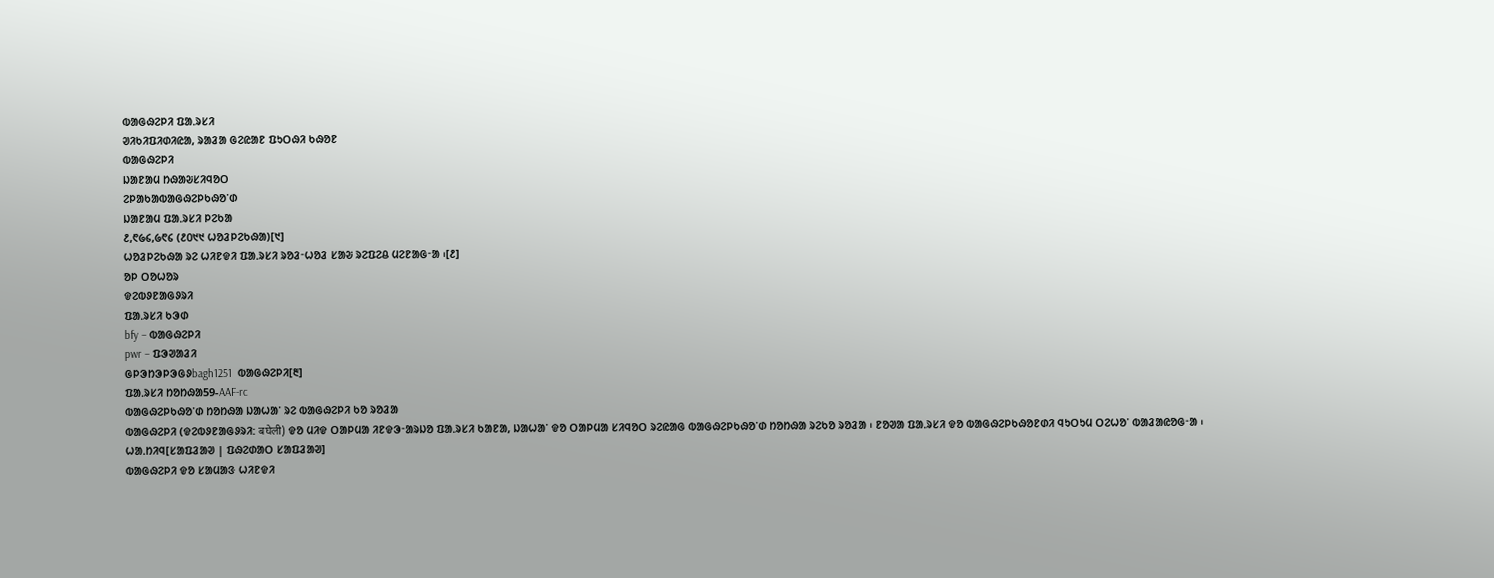ᱵᱟᱜᱷᱮᱞᱤ ᱯᱟᱹᱨᱥᱤ
ᱣᱤᱠᱤᱯᱤᱰᱤᱭᱟ, ᱨᱟᱲᱟ ᱜᱮᱭᱟᱱ ᱯᱩᱛᱷᱤ ᱠᱷᱚᱱ
ᱵᱟᱜᱷᱮᱞᱤ
ᱡᱟᱱᱟᱢ ᱴᱷᱟᱶᱥᱤᱧᱚᱛ
ᱮᱞᱟᱠᱟᱵᱟᱜᱷᱮᱞᱠᱷᱚᱸᱰ
ᱡᱟᱱᱟᱢ ᱯᱟᱹᱨᱥᱤ ᱞᱮᱠᱟ
᱒,᱖᱙᱔,᱙᱖᱔ (᱒᱐᱑᱑ ᱦᱚᱲᱞᱮᱠᱷᱟ)[᱑]
ᱦᱚᱲᱞᱮᱠᱷᱟ ᱨᱮ ᱦᱤᱱᱫᱤ ᱯᱟᱹᱨᱥᱤ ᱨᱚᱲᱼᱦᱚᱲ ᱥᱟᱶ ᱨᱮᱯᱮᱪ ᱢᱮᱱᱟᱜᱼᱟ ᱾[᱒]
ᱚᱞ ᱛᱚᱦᱚᱨ
ᱫᱮᱵᱽᱱᱟᱜᱽᱨᱤ
ᱯᱟᱹᱨᱥᱤ ᱠᱳᱰ
bfy – ᱵᱟᱜᱷᱮᱞᱤ
pwr – ᱯᱳᱣᱟᱲᱤ
ᱜᱞᱳᱴᱳᱞᱳᱜᱽbagh1251  ᱵᱟᱜᱷᱮᱞᱤ[᱓]
ᱯᱟᱹᱨᱥᱤ ᱴᱚᱴᱷᱟ59-AAF-rc
ᱵᱟᱜᱷᱮᱞᱠᱷᱚᱸᱰ ᱴᱚᱴᱷᱟ ᱡᱟᱦᱟᱸ ᱨᱮ ᱵᱟᱜᱷᱮᱞᱤ ᱠᱚ ᱨᱚᱲᱟ
ᱵᱟᱜᱷᱮᱞᱤ (ᱫᱮᱵᱽᱱᱟᱜᱽᱨᱤ: बघेली) ᱫᱚ ᱢᱤᱫ ᱛᱟᱞᱢᱟ ᱤᱱᱫᱳᱼᱟᱨᱡᱚ ᱯᱟᱹᱨᱥᱤ ᱠᱟᱱᱟ, ᱡᱟᱦᱟᱸ ᱫᱚ ᱛᱟᱞᱢᱟ ᱥᱤᱧᱚᱛ ᱨᱮᱭᱟᱜ ᱵᱟᱜᱷᱮᱞᱠᱷᱚᱸᱰ ᱴᱚᱴᱷᱟ ᱨᱮᱠᱚ ᱨᱚᱲᱟ ᱾ ᱱᱚᱣᱟ ᱯᱟᱹᱨᱥᱤ ᱫᱚ ᱵᱟᱜᱷᱮᱞᱠᱷᱚᱱᱰᱤ ᱧᱩᱛᱩᱢ ᱛᱮᱦᱚᱸ ᱵᱟᱲᱟᱭᱚᱜᱼᱟ ᱾
ᱦᱟᱹᱴᱤᱧ[ᱥᱟᱯᱲᱟᱣ | ᱯᱷᱮᱰᱟᱛ ᱥᱟᱯᱲᱟᱣ]
ᱵᱟᱜᱷᱮᱞᱤ ᱫᱚ ᱥᱟᱢᱟᱝ ᱦᱤᱱᱫᱤ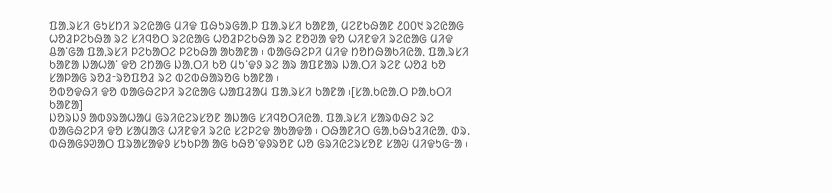ᱯᱟᱹᱨᱥᱤ ᱜᱩᱥᱴᱤ ᱨᱮᱭᱟᱜ ᱢᱤᱫ ᱯᱷᱩᱨᱜᱟᱹᱞ ᱯᱟᱹᱨᱥᱤ ᱠᱟᱱᱟ, ᱢᱮᱱᱠᱷᱟᱱ ᱒᱐᱐᱑ ᱨᱮᱭᱟᱜ ᱦᱚᱲᱞᱮᱠᱷᱟ ᱨᱮ ᱥᱤᱧᱚᱛ ᱨᱮᱭᱟᱜ ᱦᱚᱲᱞᱮᱠᱷᱟ ᱨᱮ ᱱᱚᱣᱟ ᱫᱚ ᱦᱤᱱᱫᱤ ᱨᱮᱭᱟᱜ ᱢᱤᱫ ᱪᱟᱸᱜᱟ ᱯᱟᱹᱨᱥᱤ ᱞᱮᱠᱟᱛᱮ ᱞᱮᱠᱷᱟ ᱟᱠᱟᱱᱟ ᱾ ᱵᱟᱜᱷᱮᱞᱤ ᱢᱤᱫ ᱴᱚᱴᱷᱟᱠᱤᱭᱟᱹ ᱯᱟᱹᱨᱥᱤ ᱠᱟᱱᱟ ᱡᱟᱦᱟᱸ ᱫᱚ ᱮᱴᱟᱜ ᱡᱟᱹᱛᱤ ᱠᱚ ᱢᱩᱸᱫᱽ ᱨᱮ ᱟᱨ ᱟᱯᱱᱟᱨ ᱡᱟᱹᱛᱤ ᱨᱮᱱ ᱦᱚᱲ ᱠᱚ ᱥᱟᱞᱟᱜ ᱨᱚᱲᱼᱨᱚᱯᱚᱲ ᱨᱮ ᱵᱮᱵᱷᱟᱨᱚᱜ ᱠᱟᱱᱟ ᱾
ᱚᱵᱚᱫᱷᱤ ᱫᱚ ᱵᱟᱜᱷᱮᱞᱤ ᱨᱮᱭᱟᱜ ᱦᱟᱯᱲᱟᱢ ᱯᱟᱹᱨᱥᱤ ᱠᱟᱱᱟ ᱾[ᱥᱟᱹᱠᱭᱟᱹᱛ ᱞᱟᱹᱠᱛᱤ ᱠᱟᱱᱟ]
ᱡᱚᱨᱡᱽ ᱟᱵᱽᱨᱟᱦᱟᱢ ᱜᱨᱤᱭᱮᱨᱥᱚᱱ ᱟᱡᱟᱜ ᱥᱤᱧᱚᱛᱤᱭᱟᱹ ᱯᱟᱹᱨᱥᱤ ᱥᱟᱨᱵᱷᱮ ᱨᱮ ᱵᱟᱜᱷᱮᱞᱤ ᱫᱚ ᱥᱟᱢᱟᱝ ᱦᱤᱱᱫᱤ ᱨᱮᱭ ᱥᱮᱞᱮᱫ ᱟᱠᱟᱫᱟ ᱾ ᱛᱷᱟᱱᱤᱛ ᱜᱟᱹᱠᱷᱩᱲᱤᱭᱟᱹ ᱰᱨ. ᱵᱷᱟᱜᱽᱣᱟᱛ ᱯᱨᱟᱥᱟᱫᱽ ᱥᱩᱠᱞᱟ ᱟᱜ ᱠᱷᱚᱸᱫᱽᱨᱚᱱ ᱦᱚ ᱜᱨᱤᱭᱮᱨᱥᱚᱱ ᱥᱟᱶ ᱢᱤᱫᱩᱜᱼᱟ ᱾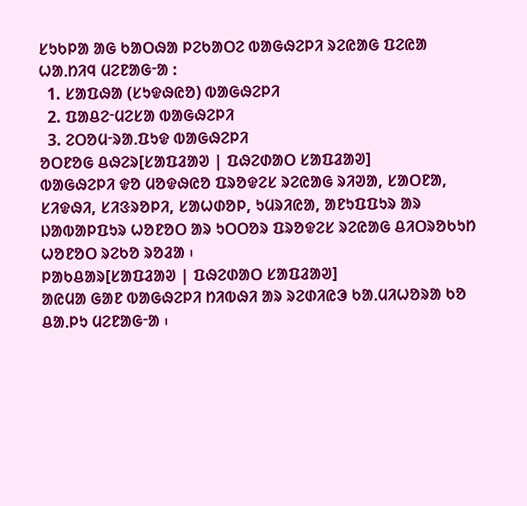ᱥᱩᱠᱞᱟ ᱟᱜ ᱠᱟᱛᱷᱟ ᱞᱮᱠᱟᱛᱮ ᱵᱟᱜᱷᱮᱞᱤ ᱨᱮᱭᱟᱜ ᱯᱮᱭᱟ ᱦᱟᱹᱴᱤᱧ ᱢᱮᱱᱟᱜᱼᱟ :
  1. ᱥᱟᱯᱷᱟ (ᱥᱩᱫᱷᱭᱚ) ᱵᱟᱜᱷᱮᱞᱤ
  2. ᱯᱟᱪᱮᱼᱢᱮᱥᱟ ᱵᱟᱜᱷᱮᱞᱤ
  3. ᱮᱛᱚᱢᱼᱨᱟᱹᱯᱩᱫ ᱵᱟᱜᱷᱮᱞᱤ
ᱚᱛᱱᱚᱜ ᱪᱷᱮᱨ[ᱥᱟᱯᱲᱟᱣ | ᱯᱷᱮᱰᱟᱛ ᱥᱟᱯᱲᱟᱣ]
ᱵᱟᱜᱷᱮᱞᱤ ᱫᱚ ᱢᱚᱫᱷᱭᱚ ᱯᱨᱚᱫᱮᱥ ᱨᱮᱭᱟᱜ ᱨᱤᱣᱟ, ᱥᱟᱛᱱᱟ, ᱥᱤᱫᱷᱤ, ᱥᱤᱝᱨᱚᱞᱤ, ᱥᱟᱦᱰᱚᱞ, ᱩᱢᱨᱤᱭᱟ, ᱟᱱᱩᱯᱯᱩᱨ ᱟᱨ ᱡᱟᱵᱟᱞᱯᱩᱨ ᱦᱚᱱᱚᱛ ᱟᱨ ᱩᱛᱛᱚᱨ ᱯᱨᱚᱫᱮᱥ ᱨᱮᱭᱟᱜ ᱪᱤᱛᱨᱚᱠᱩᱴ ᱦᱚᱱᱚᱛ ᱨᱮᱠᱚ ᱨᱚᱲᱟ ᱾
ᱞᱟᱠᱪᱟᱨ[ᱥᱟᱯᱲᱟᱣ | ᱯᱷᱮᱰᱟᱛ ᱥᱟᱯᱲᱟᱣ]
ᱟᱭᱢᱟ ᱜᱟᱱ ᱵᱟᱜᱷᱮᱞᱤ ᱴᱤᱵᱷᱤ ᱟᱨ ᱨᱮᱰᱤᱭᱳ ᱠᱟᱹᱢᱤᱦᱚᱨᱟ ᱠᱚ ᱪᱟᱹᱞᱩ ᱢᱮᱱᱟᱜᱼᱟ ᱾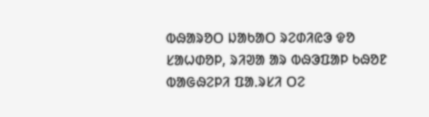ᱵᱷᱟᱨᱚᱛ ᱡᱟᱠᱟᱛ ᱨᱮᱰᱤᱭᱳ ᱫᱚ ᱥᱟᱦᱰᱚᱞ, ᱨᱤᱣᱟ ᱟᱨ ᱵᱷᱳᱯᱟᱞ ᱠᱷᱚᱱ ᱵᱟᱜᱷᱮᱞᱤ ᱯᱟᱹᱨᱥᱤ ᱛᱮ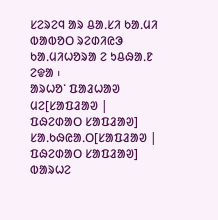ᱥᱮᱨᱮᱧ ᱟᱨ ᱪᱟᱹᱥᱤ ᱠᱟᱹᱢᱤ ᱵᱟᱵᱚᱛ ᱨᱮᱰᱤᱭᱳ ᱠᱟᱹᱢᱤᱦᱚᱨᱟ ᱮ ᱩᱪᱷᱟᱹᱱ ᱮᱫᱟ ᱾
ᱟᱨᱦᱚᱸ ᱯᱟᱲᱦᱟᱣ ᱢᱮ[ᱥᱟᱯᱲᱟᱣ | ᱯᱷᱮᱰᱟᱛ ᱥᱟᱯᱲᱟᱣ]
ᱥᱟᱹᱠᱷᱭᱟᱹᱛ[ᱥᱟᱯᱲᱟᱣ | ᱯᱷᱮᱰᱟᱛ ᱥᱟᱯᱲᱟᱣ]
ᱵᱟᱨᱦᱮ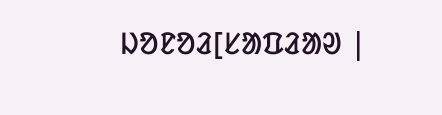ᱡᱚᱱᱚᱲ[ᱥᱟᱯᱲᱟᱣ |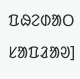ᱯᱷᱮᱰᱟᱛ ᱥᱟᱯᱲᱟᱣ]